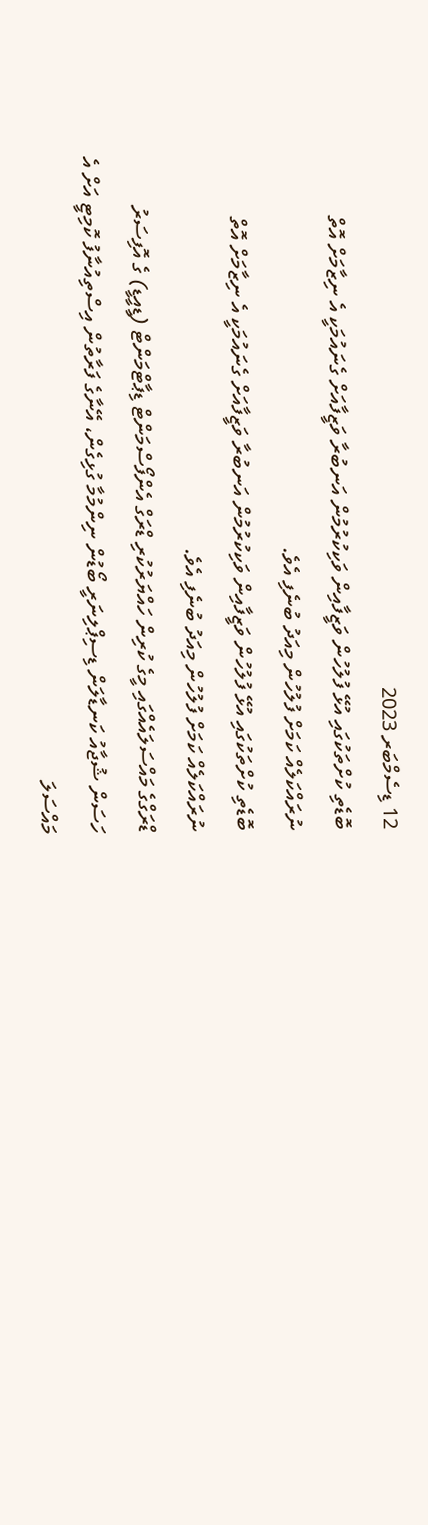12 ޑިސެމްބަރ 2023
ބޮޑެތި ކުށްތަކުގައި އުޅޭ ފުލުހުން ވަޒީފާއިން ވަކިކުރުމުން އަނބުރާ ވަޒީފާއަށް ގެނައުމަކީ އެ ނިޒާމަށް އޮތް ނުރައްކަލެއް ކަމަށް ފުލުހުން މިއަދު ބުނެފި އެވެ.
ބޮޑެތި ކުށްތަކުގައި އުޅޭ ފުލުހުން ވަޒީފާއިން ވަކިކުރުމުން އަނބުރާ ވަޒީފާއަށް ގެނައުމަކީ އެ ނިޒާމަށް އޮތް ނުރައްކަލެއް ކަމަށް ފުލުހުން މިއަދު ބުނެފި އެވެ.
ޑްރަގްގެ މައްސަލައެއްގައި މީގެ ކުރިން ހައްޔަރުކުރި ޑްރަގް އެންފޯސްމަންޓް ޑިޕާޓްމަންޓް (ޑީއީޑީ) ގެ އޮފިސަރު ހަސަން ޝުޖާއު ކަނޑާލަން ޑިސިޕްލިނަރީ ބޯޑުން ނިންމުމާ ގުޅިގެން، އޭނާގެ ފަރާތުން އިސްތިއުނާފު ކޮމިޓީ އަށް އެ މައްސަލަ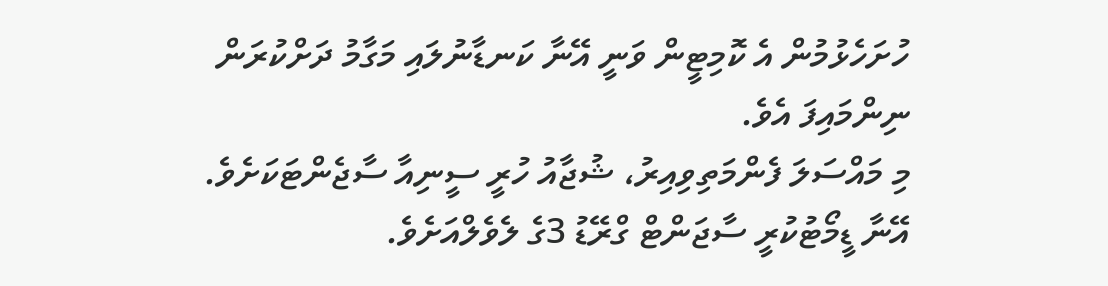ހުށަހެޅުމުން އެ ކޮމިޓީން ވަނީ އޭނާ ކަނޑާނުލައި މަގާމު ދަށްކުރަން ނިންމައިފަ އެވެ.
މި މައްސަލަ ފެންމަތިވިއިރު، ޝުޖާއު ހުރީ ސީނިއާ ސާޖެންޓަކަށެވެ. އޭނާ ޑީމޯޓުކުރީ ސާޖަންޓް ގްރޭޑު 3ގެ ލެވެލްއަށެވެ.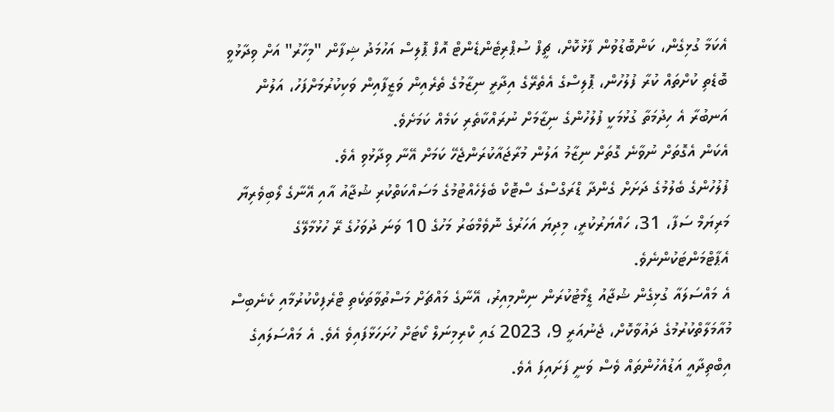އެކަމާ ގުޅިގެން، ކަންބޮޑުވުން ފާޅުކޮށް، ޗީފް ސުޕްރިޓެންޑެންޓް އޮފް ޕޮލިސް އަހުމަދު ޝިފާން "މިހާރު" އަށް ވިދާޅުވީ ބޮޑެތި ކުށްތައް ކުރާ ފުލުހުން، ޕޮލިސްގެ އެތެރޭގެ އިދާރީ ނިޒާމުގެ ތެރެއިން ވަޒީފާއިން ވަކިކުރުމަށްފަހު، އަލުން އަނބުރާ އެ ހިދުމަތާ ގުޅުމަކީ ފުލުހުންގެ ނިޒާމަށް ނުރައްކާތެރި ކަމެއް ކަމަށެވެ.
އެކަން އެގޮތަށް ނުވާނެ ގޮތަށް ނިޒާމު އަލުން މުރާޖައާކުރަންޖެހޭ ކަމަށް އޭނާ ވިދާޅުވި އެވެ.
ފުލުހުންގެ ބެލުމުގެ ދަށަށް ގެންދާ ޑްރަގްސްގެ ސްޓޮކް ބެލެހެއްޓުމުގެ މަސައްކަތްކުރި ޝުޖާއު އާއި އޭނާގެ ލޯބިވެރިޔާ މަރިޔަމް ސަފާ، 31، ހައްޔަރުކުރީ، މިދިޔަ އަހަރުގެ ނޮވެމްބަރު މަހުގެ 10 ވަނަ ދުވަހުގެ ރޭ ހުޅުމާލޭގެ އެޕާޓްމަންޓަކުންނެވެ.
އެ މައްސަލައާ ގުޅިގެން ޝުޖާއު ޑީމޯޓުކުރަން ނިންމިއިރު، އޭނާގެ މައްޗަށް މަސްތުވާތަކެތި ޓްރެފިކްކުރުމާއި ކެނެބިސް މުއާމަލާތްކުރުމުގެ ދައުވާކޮށް، ޖެނުއަރީ 9، 2023 ގައި ކްރިމިނަލް ކޯޓަށް ހުށަހަޅާފައިވެ އެވެ. އެ މައްސަލައިގެ އިބްތިދާއީ އަޑުއެހުންތައް ވެސް ވަނީ ފަށައިފަ އެވެ.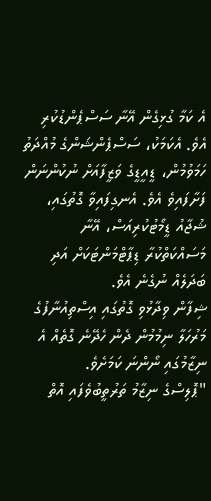އެ ކަމާ ގުޅިގެން އޭނާ ސަސްޕެންޑުކުރި އެވެ. އެކަމަކު، ސަސްޕެންޝަންގެ މުއްދަތު ހަމަވުމުން، ޑީއީޑީގެ ވަޒީފާއަށް ނުކުންނަން ފަށާފައިވެ އެވެ. އެނގިފައިވާ ގޮތުގައި، ޝުޖާއު ޑީމޯޓުކުރިއަސް، އޭނާ މަސައްކަތްކުރާ ޑިޕާޓްމަންޓަކަށް އަދި ބަދަލެއް ނުގެނެ އެވެ.
ޝިފާން ވިދާޅުވި ގޮތުގައި އިސްތިއުނާފުގެ މަރުހަލާ ނިމުމުން ދެން ހެދޭނެ ގޮތެއް އެ ނިޒާމުގައި ނޯންނަ ކަމަށެވެ.
"ޕޮލިސްގެ ނިޒާމު ތަރުތީބުވެފައި އޮތް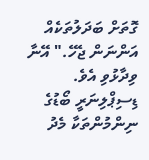ގޮތަށް ބަދަލުތަކެއް އަންނަން ޖެހޭ." އޭނާ ވިދާޅުވި އެވެ.
ޑިސިޕްލިނަރީ ބޯޑުގެ ނިންމުންތަކާ މެދު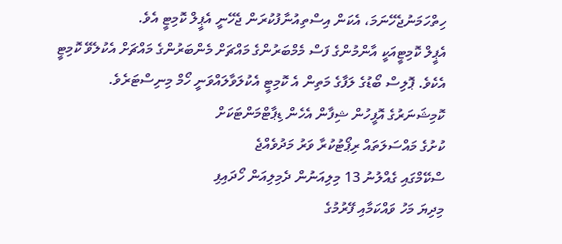ހިތްހަމަނުޖެހޭނަމަ، އެކަން އިސްތިއުނާފުކުރަން ޖެހޭނީ އެޕީލް ކޮމިޓީ އެވެ.
އެޕީލް ކޮމިޓީއަކީ އާންމުންގެ ފަސް މެމްބަރުންގެ މައްޗަށް މެންބަރުންގެ މައްޗަށް އެކުލެވޭ ކޮމިޓީ އެކެވެ. ޕޮލިސް ބޯޑުގެ ލަފާގެ މަތިން އެ ކޮމިޓީ އެކުލަވާލައްވަނީ ހޯމް މިނިސްޓަރެވެ.
ކޮމިޝަނަރުގެ އޮފީހުން ޝިފާން އެހެން ޑިޕާޓްމަންޓަކަށް
ކުށުގެ މައްސަލަތައް ރިޕޯޓުކުރާ ވަރު މަދުވެއްޖެ
ސްކޭމްގައި ގެއްލުނު 13 މިލިއަނުން ދެމިލިއަން ހޯދައިފި
މިދިޔަ މަހު ވައްކަމާއި ފޭރުމުގެ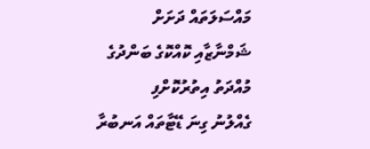މައްސަލަތައް ދަށަށް
ޝަމްނާޒާއި ކޮއްކޮގެ ބަންދުގެ މުއްދަތު އިތުރުކޮށްފި
ގެއްލުނު ގިނަ ޑޭޓާތައް އަނބުރާ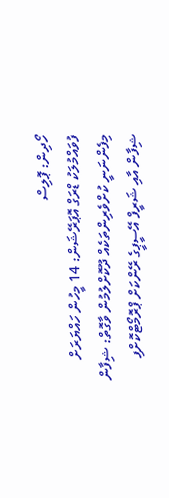ހޯދިން: ޕޮލިސް
ފުވައްމުލަކު ޑްރަގް އޮޕަރޭޝަން: 14 މީހުން ހައްޔަރަށް
މިފެންނަނީ ކުށްވެރިންތަކެއް ދޫކޮށްލުމުން ވާގޮތް: ޝިފާން
ޝިފާން އާއި ޝަރީފް އޭސީޕީގެ ރޭންކަށް ޕްރޮމޯޓްކޮށްފި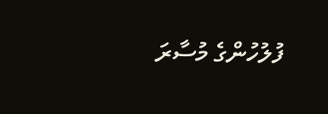ފުލުހުންގެ މުސާރަ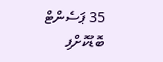35 ޕަސެންޓް ބޮޑުކޮށްފި